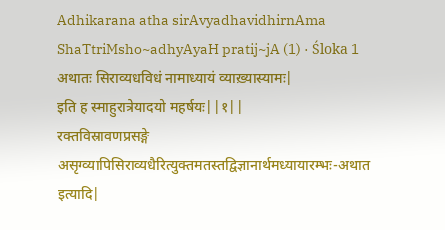Adhikarana atha sirAvyadhavidhirnAma ShaTtriMsho~adhyAyaH pratij~jA (1) · Śloka 1
अथातः सिराव्यधविधं नामाध्यायं व्याख़्यास्यामः|
इति ह स्माहुरात्रेयादयो महर्षयः||१||
रक्तविस्रावणप्रसङ्गे असृग्व्यापिसिराव्यधैरित्युक्तमतस्तद्विज्ञानार्थमध्यायारम्भः-अथात इत्यादि|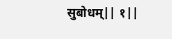सुबोधम्|| १||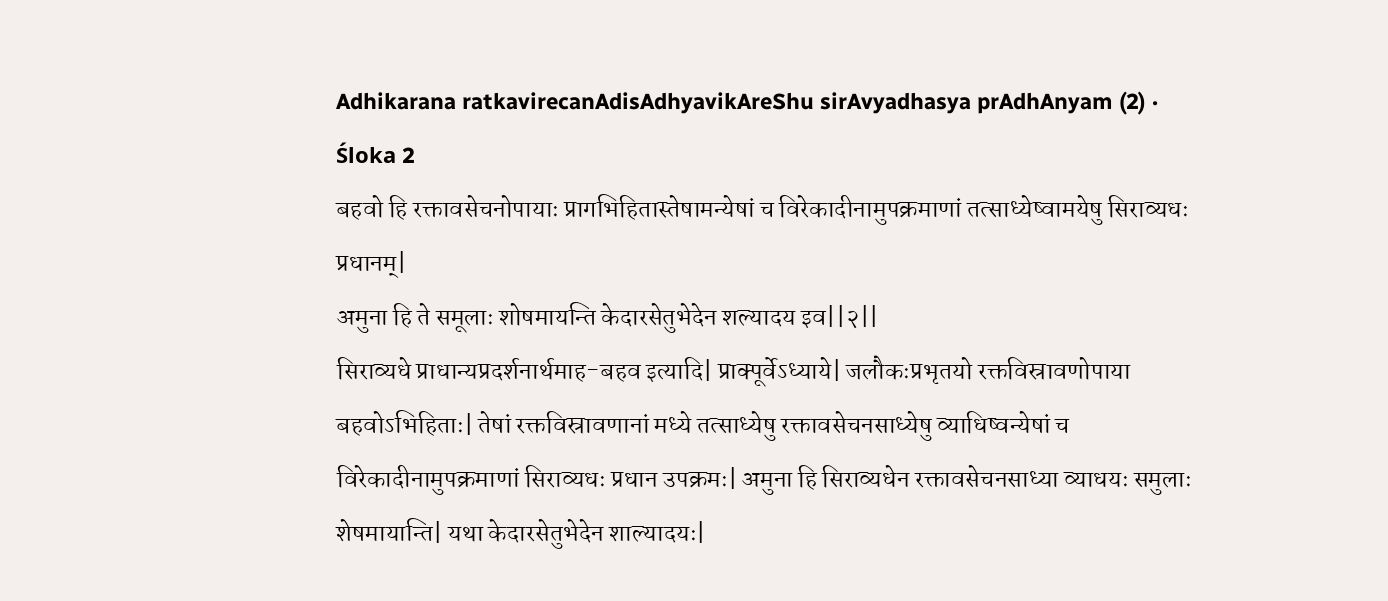Adhikarana ratkavirecanAdisAdhyavikAreShu sirAvyadhasya prAdhAnyam (2) · Śloka 2
बहवो हि रक्तावसेचनोपायाः प्रागभिहितास्तेषामन्येषां च विरेकादीनामुपक्रमाणां तत्साध्येष्वामयेषु सिराव्यधः प्रधानम्|
अमुना हि ते समूलाः शोषमायन्ति केदारसेतुभेदेन शल्यादय इव||२||
सिराव्यधे प्राधान्यप्रदर्शनार्थमाह-बहव इत्यादि| प्राक्पूर्वेऽध्याये| जलौकःप्रभृतयो रक्तविस्रावणोपाया बहवोऽभिहिताः| तेषां रक्तविस्रावणानां मध्ये तत्साध्येषु रक्तावसेचनसाध्येषु व्याधिष्वन्येषां च विरेकादीनामुपक्रमाणां सिराव्यधः प्रधान उपक्रमः| अमुना हि सिराव्यधेन रक्तावसेचनसाध्या व्याधयः समुलाः शेषमायान्ति| यथा केदारसेतुभेदेन शाल्यादयः|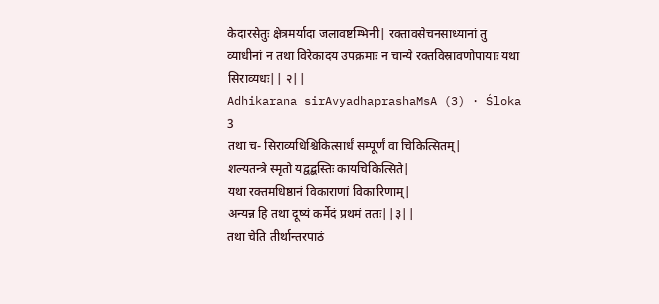केदारसेतुः क्षेत्रमर्यादा जलावष्टम्भिनी| रक्तावसेचनसाध्यानां तु व्याधीनां न तथा विरेकादय उपक्रमाः न चान्ये रक्तविस्रावणोपायाः यथा सिराव्यधः|| २||
Adhikarana sirAvyadhaprashaMsA (3) · Śloka 3
तथा च- सिराव्यधिश्चिकित्सार्धं सम्पूर्णं वा चिकित्सितम्|
शल्यतन्त्रे स्मृतो यद्वद्बस्तिः कायचिकित्सिते|
यथा रक्तमधिष्ठानं विकाराणां विकारिणाम्|
अन्यन्न हि तथा दूष्यं कर्मेदं प्रथमं ततः||३||
तथा चेति तीर्थान्तरपाठं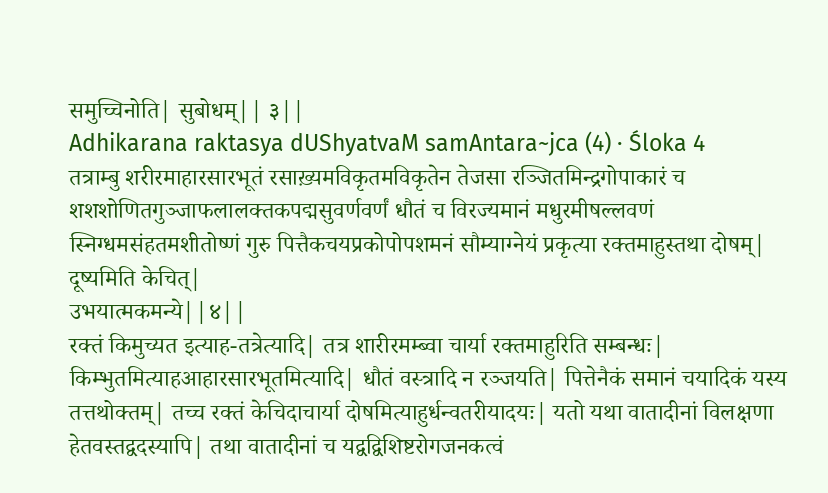समुच्चिनोति| सुबोधम्|| ३||
Adhikarana raktasya dUShyatvaM samAntara~jca (4) · Śloka 4
तत्राम्बु शरीरमाहारसारभूतं रसाख़्यमविकृतमविकृतेन तेजसा रञ्जितमिन्द्रगोपाकारं च शशशोणितगुञ्जाफलालक्तकपद्मसुवर्णवर्णं धौतं च विरज्यमानं मधुरमीषल्लवणं स्निग्धमसंहतमशीतोष्णं गुरु पित्तैकचयप्रकोपोपशमनं सौम्याग्नेयं प्रकृत्या रक्तमाहुस्तथा दोषम्|
दूष्यमिति केचित्|
उभयात्मकमन्ये||४||
रक्तं किमुच्यत इत्याह-तत्रेत्यादि| तत्र शारीरमम्ब्वा चार्या रक्तमाहुरिति सम्बन्धः| किम्भुतमित्याहआहारसारभूतमित्यादि| धौतं वस्त्रादि न रञ्जयति| पित्तेनैकं समानं चयादिकं यस्य तत्तथोक्तम्| तच्च रक्तं केचिदाचार्या दोषमित्याहुर्धन्वतरीयादयः| यतो यथा वातादीनां विलक्षणा हेतवस्तद्वदस्यापि| तथा वातादीनां च यद्वद्विशिष्टरोगजनकत्वं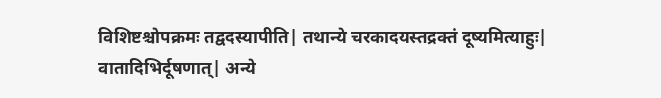विशिष्टश्चोपक्रमः तद्वदस्यापीति| तथान्ये चरकादयस्तद्रक्तं दूष्यमित्याहुः| वातादिभिर्दूषणात्| अन्ये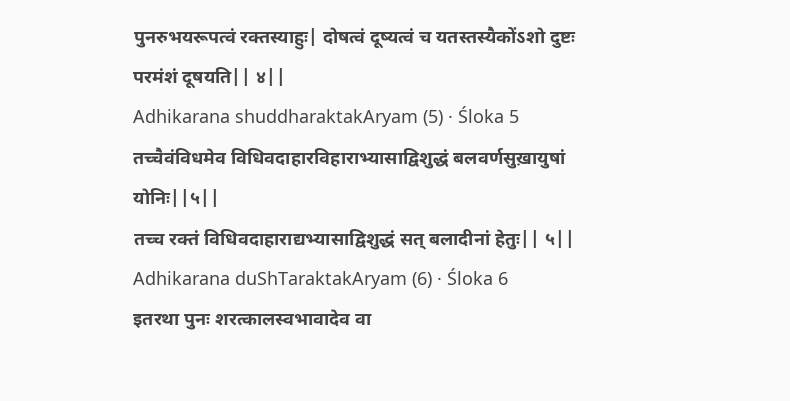पुनरुभयरूपत्वं रक्तस्याहुः| दोषत्वं दूष्यत्वं च यतस्तस्यैकोंऽशो दुष्टः परमंशं दूषयति|| ४||
Adhikarana shuddharaktakAryam (5) · Śloka 5
तच्चैवंविधमेव विधिवदाहारविहाराभ्यासाद्विशुद्धं बलवर्णसुख़ायुषां योनिः||५||
तच्च रक्तं विधिवदाहाराद्यभ्यासाद्विशुद्धं सत् बलादीनां हेतुः|| ५||
Adhikarana duShTaraktakAryam (6) · Śloka 6
इतरथा पुनः शरत्कालस्वभावादेव वा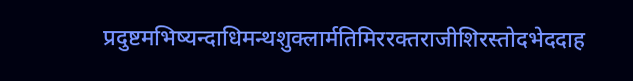प्रदुष्टमभिष्यन्दाधिमन्थशुक्लार्मतिमिररक्तराजीशिरस्तोदभेददाह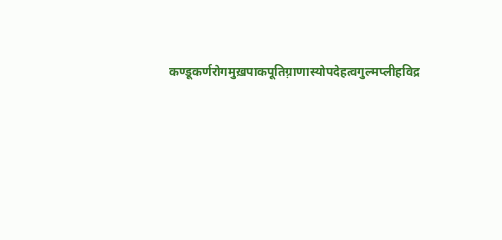कण्डूकर्णरोगमुख़पाकपूतिग़्राणास्योपदेहत्वगुल्मप्लीहविद्र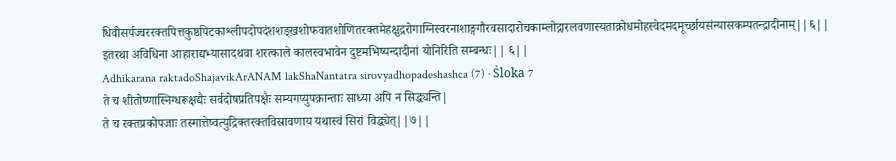धिवीसर्पज्वररक्तपित्तकुष्ठपिटकाश्लीपदोपदंशशङ्ख़शोफवातशोणितरक्तमेहक्षुद्ररोगाग्निस्वरनाशाङ्गगौरवसादारोचकाम्लोद्गारलवणास्यताक्रोधमोहस्वेदमदमूर्च्छायसंन्यासकम्पतन्द्रादीनाम्||६||
इतरथा अविधिना आहाराद्यभ्यासादथवा शरत्काले कालस्वभावेन दुष्टमभिष्यन्दादीनां योनिरिति सम्बन्धः|| ६||
Adhikarana raktadoShajavikArANAM lakShaNantatra sirovyadhopadeshashca (7) · Śloka 7
ते च शीतोष्णास्निग्धरूक्षद्यैः सर्वदोषप्रतिपक्षैः सम्यगप्युपक्रान्ताः साध्या अपि न सिद्ध्यन्ति|
ते च रक्तप्रकोपजाः तस्मात्तेष्वत्युद्रिक्तरक्तविस्रावणाय यथास्वं सिरां विद्ध्येत्||७||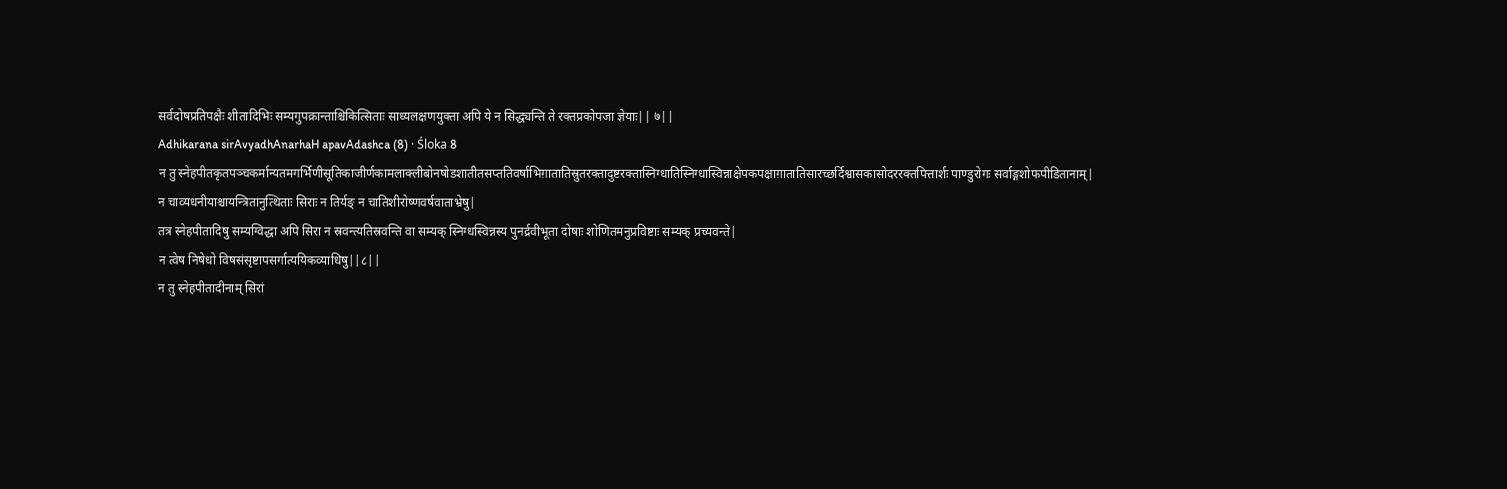सर्वदोषप्रतिपक्षैः शीतादिभिः सम्यगुपक्रान्ताश्चिकित्सिताः साध्यलक्षणयुक्ता अपि ये न सिद्ध्यन्ति ते रक्तप्रकोपजा ज्ञेयाः|| ७||
Adhikarana sirAvyadhAnarhaH apavAdashca (8) · Śloka 8
न तु स्नेहपीतकृतपञ्चकर्मान्यतमगर्भिणीसूतिकाजीर्णकामलाक्लीबोनषोडशातीतसप्ततिवर्षाभिग़ातातिस्रुतरक्तादुष्टरक्तास्निग्धातिस्निग्धास्विन्नाक्षेपकपक्षाग़ातातिसारच्छर्दिश्वासकासोदररक्तपित्तार्शः पाण्डुरोगः सर्वाङ्गशोफपीडितानाम्|
न चाव्यधनीयाश्चायन्त्रितानुत्थिताः सिराः न तिर्यङ् न चातिशीरोष्णवर्षवाताभ्रेषु|
तत्र स्नेहपीतादिषु सम्यग्विद्धा अपि सिरा न स्रवन्त्यतिस्रवन्ति वा सम्यक् स्निग्धस्विन्नस्य पुनर्द्रवीभूता दोषाः शोणितमनुप्रविष्टाः सम्यक् प्रच्यवन्ते|
न त्वेष निषेधो विषसंसृष्टापसर्गात्ययिकव्याधिषु||८||
न तु स्नेहपीतादीनाम् सिरां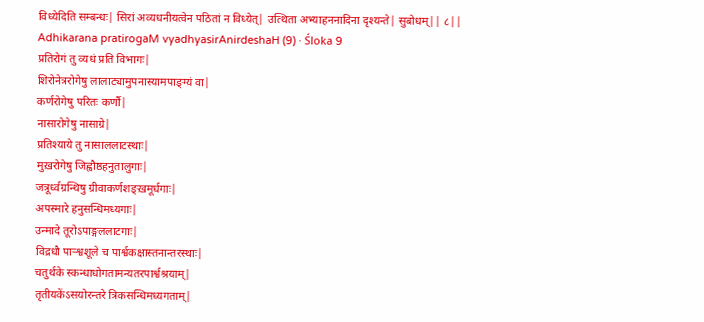विध्येदिति सम्बन्धः| सिरां अव्यधनीयत्वेन पठितां न विध्येत्| उत्थिता अभ्याहननादिना दृश्यन्ते| सुबोधम्|| ८||
Adhikarana pratirogaM vyadhyasirAnirdeshaH (9) · Śloka 9
प्रतिरोगं तु व्यधं प्रति विभागः|
शिरोनेत्ररोगेषु लालाट्यामुपनास्यामपाङ्ग्यं वा|
कर्णरोगेषु परितः कर्णौ|
नासारोगेषु नासाग्रे|
प्रतिश्याये तु नासाललाटस्थाः|
मुख़रोगेषु जिह्वौष्ठहनुतालुगाः|
जत्रूर्ध्वग्रन्थिषु ग्रीवाकर्णशङ्ख़मूर्धगाः|
अपस्मारे हनुसन्धिमध्यगाः|
उन्मादे तूरोऽपाङ्गललाटगाः|
विद्रधौ पाऱ्श्वशूले च पार्श्वकक्षास्तनान्तरस्थाः|
चतुर्थके स्कन्धाधोगतामन्यतरपार्श्वश्रयाम्|
तृतीयकेंऽसयोरन्तरे त्रिकसन्धिमध्यगताम्|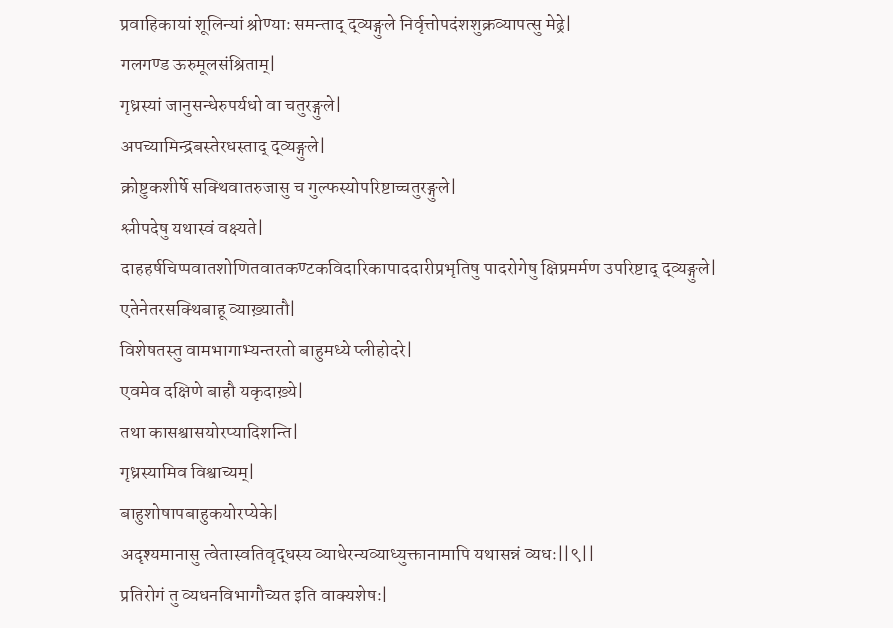प्रवाहिकायां शूलिन्यां श्रोण्याः समन्ताद् द्व्यङ्गुले निर्वृत्तोपदंशशुक्रव्यापत्सु मेढ्रे|
गलगण्ड ऊरुमूलसंश्रिताम्|
गृध्रस्यां जानुसन्धेरुपर्यधो वा चतुरङ्गुले|
अपच्यामिन्द्रबस्तेरधस्ताद् द्व्यङ्गुले|
क्रोष्टुकशीर्षे सक्थिवातरुजासु च गुल्फस्योपरिष्टाच्चतुरङ्गुले|
श्लीपदेषु यथास्वं वक्ष्यते|
दाहहर्षचिप्पवातशोणितवातकण्टकविदारिकापाददारीप्रभृतिषु पादरोगेषु क्षिप्रमर्मण उपरिष्टाद् द्व्यङ्गुले|
एतेनेतरसक्थिबाहू व्याख़्यातौ|
विशेषतस्तु वामभागाभ्यन्तरतो बाहुमध्ये प्लीहोदरे|
एवमेव दक्षिणे बाहौ यकृदाख़्ये|
तथा कासश्वासयोरप्यादिशन्ति|
गृध्रस्यामिव विश्वाच्यम्|
बाहुशोषापबाहुकयोरप्येके|
अदृश्यमानासु त्वेतास्वतिवृद्धस्य व्याधेरन्यव्याध्युक्तानामापि यथासन्नं व्यधः||९||
प्रतिरोगं तु व्यधनविभागौच्यत इति वाक्यशेषः|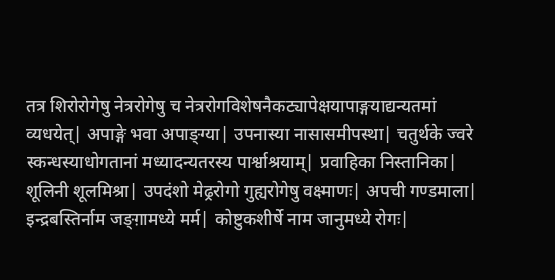तत्र शिरोरोगेषु नेत्ररोगेषु च नेत्ररोगविशेषनैकट्यापेक्षयापाङ्गयाद्यन्यतमां व्यधयेत्| अपाङ्गे भवा अपाङ्ग्या| उपनास्या नासासमीपस्था| चतुर्थके ज्वरे स्कन्धस्याधोगतानां मध्यादन्यतरस्य पार्श्वाश्रयाम्| प्रवाहिका निस्तानिका| शूलिनी शूलमिश्रा| उपदंशो मेढ्ररोगो गुह्यरोगेषु वक्ष्माणः| अपची गण्डमाला| इन्द्रबस्तिर्नाम जङ्ग़ामध्ये मर्म| कोष्टुकशीर्षे नाम जानुमध्ये रोगः|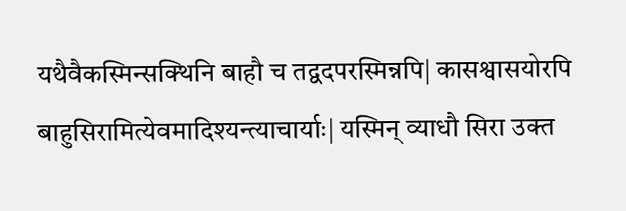यथैवैकस्मिन्सक्थिनि बाहौ च तद्वदपरस्मिन्नपि| कासश्वासयोरपि बाहुसिरामित्येवमादिश्यन्त्याचार्याः| यस्मिन् व्याधौ सिरा उक्त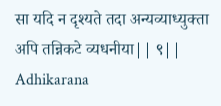सा यदि न दृश्यते तदा अन्यव्याध्युक्ता अपि तन्निकटे व्यधनीया|| ९||
Adhikarana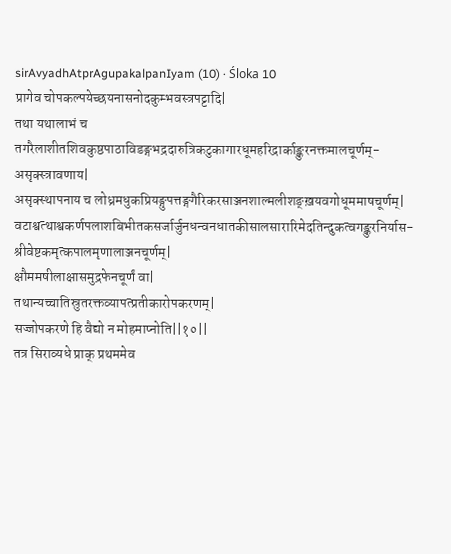sirAvyadhAtprAgupakalpanIyam (10) · Śloka 10
प्रागेव चोपकल्पयेच्छयनासनोदकुम्भवस्त्रपट्टादि|
तथा यथालाभं च तगरैलाशीतशिवकुष्ठपाठाविडङ्गभद्रदारुत्रिकटुकागारधूमहरिद्रार्काङ्कुरनक्तमालचूर्णम्-असृक्स्त्रावणाय|
असृक्स्थापनाय च लोध्रमधुकप्रियङ्गुपत्तङ्गगैरिकरसाञ्जनशाल्मलीशङ्ख़यवगोधूममाषचूर्णम्|
वटाश्वत्थाश्वकर्णपलाशबिभीतकसर्जार्जुनधन्वनधातकीसालसारारिमेदतिन्दुकत्वगङ्कुरनिर्यास-श्रीवेष्टकमृत्कपालमृणालाञ्जनचूर्णम्|
क्षौममषीलाक्षासमुद्रफेनचूर्णं वा|
तथान्यच्चातिस्रुतरक्तव्यापत्प्रतीकारोपकरणम्|
सज्जोपकरणे हि वैद्यो न मोहमाप्नोति||१०||
तत्र सिराव्यधे प्राक् प्रथममेव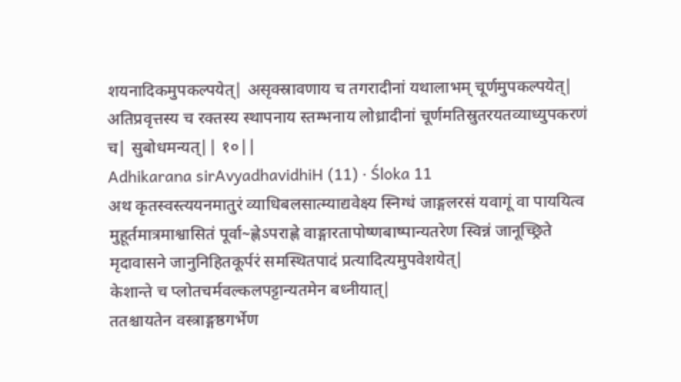शयनादिकमुपकल्पयेत्| असृक्स्रावणाय च तगरादीनां यथालाभम् चूर्णमुपकल्पयेत्| अतिप्रवृत्तस्य च रक्तस्य स्थापनाय स्तम्भनाय लोध्रादीनां चूर्णमतिस्रुतरयतव्याध्युपकरणं च| सुबोधमन्यत्|| १०||
Adhikarana sirAvyadhavidhiH (11) · Śloka 11
अथ कृतस्वस्त्ययनमातुरं व्याधिबलसात्म्याद्यवेक्ष्य स्निग्धं जाङ्गलरसं यवागूं वा पाययित्व मुहूर्तमात्रमाश्वासितं पूर्वा~ह्णेऽपराह्णे वाङ्गारतापोष्णबाष्पान्यतरेण स्विन्नं जानूच्छ्रिते मृदावासने जानुनिहितकूर्परं समस्थितपादं प्रत्यादित्यमुपवेशयेत्|
केशान्ते च प्लोतचर्मवल्कलपट्टान्यतमेन बध्नीयात्|
ततश्चायतेन वस्त्राङ्गष्ठगर्भेण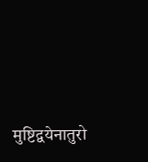मुष्टिद्वयेनातुरो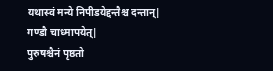यथास्वं मन्ये निपीडयेद्दन्तैश्च दन्तान्|
गण्डौ चाध्मापयेत्|
पुरुषश्चैनं पृष्ठतो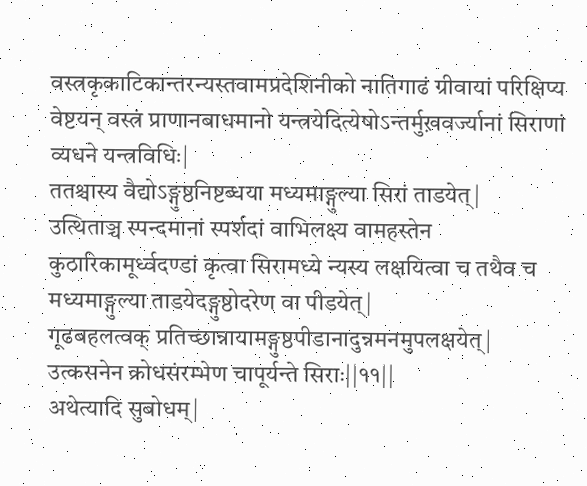वस्त्रकृकाटिकान्तरन्यस्तवामप्रदेशिनीको नातिगाढं ग्रीवायां परिक्षिप्य वेष्टयन् वस्त्रं प्राणानबाधमानो यन्त्रयेदित्येषोऽन्तर्मुख़वर्ज्यानां सिराणां व्यधने यन्त्रविधिः|
ततश्चास्य वैद्योऽङ्गुष्ठनिष्टब्धया मध्यमाङ्गुल्या सिरां ताडयेत्|
उत्थिताञ्च स्पन्दमानां स्पर्शदां वाभिलक्ष्य वामहस्तेन कुठारिकामूर्ध्वदण्डां कृत्वा सिरामध्ये न्यस्य लक्षयित्वा च तथैव च मध्यमाङ्गुल्या ताडयेदङ्गुष्ठोदरेण वा पीडयेत्|
गूढबहलत्वक् प्रतिच्छान्नायामङ्गुष्ठपीडानादुन्नमनमुपलक्षयेत्|
उत्कसनेन क्रोधसंरम्भेण चापूर्यन्ते सिराः||११||
अथेत्यादि सुबोधम्|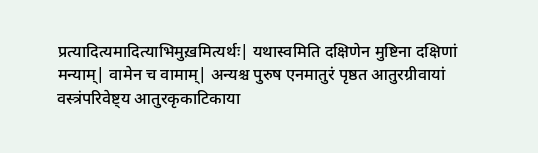प्रत्यादित्यमादित्याभिमुख़मित्यर्थः| यथास्वमिति दक्षिणेन मुष्टिना दक्षिणां मन्याम्| वामेन च वामाम्| अन्यश्च पुरुष एनमातुरं पृष्ठत आतुरग्रीवायां वस्त्रंपरिवेष्ट्य आतुरकृकाटिकाया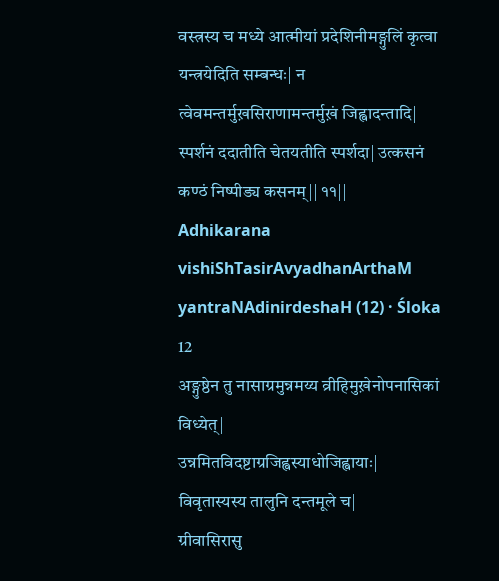वस्त्रस्य च मध्ये आत्मीयां प्रदेशिनीमङ्गुलिं कृत्वा यन्त्रयेदिति सम्बन्धः| न त्वेवमन्तर्मुख़सिराणामन्तर्मुख़ं जिह्वादन्तादि| स्पर्शनं ददातीति चेतयतीति स्पर्शदा| उत्कसनं कण्ठं निष्पीड्य कसनम्|| ११||
Adhikarana vishiShTasirAvyadhanArthaM yantraNAdinirdeshaH (12) · Śloka 12
अङ्गुष्ठेन तु नासाग्रमुन्नमय्य व्रीहिमुख़ेनोपनासिकां विध्येत्|
उन्नमितविदष्टाग्रजिह्वस्याधोजिह्वायाः|
विवृतास्यस्य तालुनि दन्तमूले च|
ग्रीवासिरासु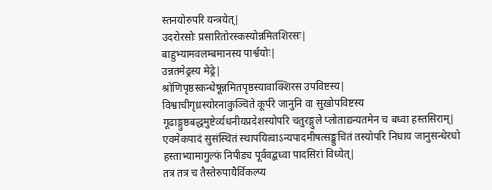स्तनयोरुपरि यन्त्रयेत्|
उदरोरसोः प्रसारितोरस्कस्योन्नमितशिरसः|
बाहुभ्यामवलम्बमानस्य पार्श्वयोः|
उन्नतमेढ्रस्य मेढ्रे|
श्रोणिपृष्ठस्कन्धेषून्नमितपृष्ठस्यावाक्शिरस उपविष्टस्य|
विश्वाचीगृध्रस्योरनाकुञ्चिते कूर्परे जानुनि वा सुख़ोपविष्टस्य गूढाङ्गुष्ठबद्धमुष्टेर्व्यधनीयप्रदेशस्योपरि चतुरङ्गुले प्लोताद्यन्यतमेन च बध्वा हस्तसिराम्|
एवमेकपादं सुसंस्थितं स्थापयित्वाऽन्यपादमीषत्सङ्कुचितं तस्योपरि निधाय जानुसन्धेरधो हस्ताभ्यामागुल्फं निपीड्य पूर्ववद्बध्वा पादसिरां विध्येत्|
तत्र तत्र च तैस्तेरुपायैर्विकल्प्य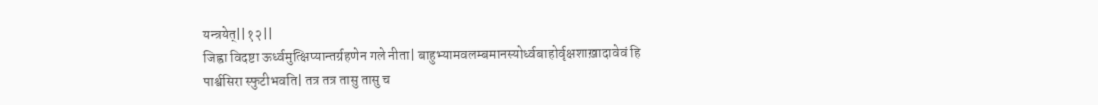यन्त्रयेत्||१२||
जिह्वा विदष्टा ऊर्ध्वमुत्क्षिप्यान्तर्ग्रहणेन गले नीता| बाहुभ्यामवलम्बमानस्योर्ध्वबाहोर्वृक्षशाख़ादावेवं हि पार्श्वसिरा स्फुटीभवति| तत्र तत्र तासु तासु च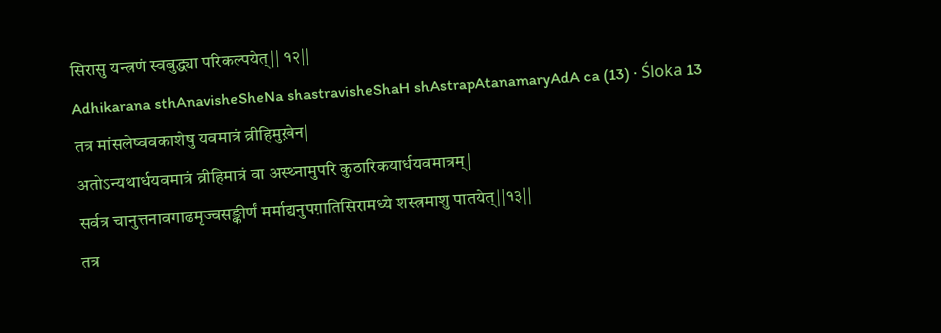सिरासु यन्त्रणं स्वबुद्ध्या परिकल्पयेत्|| १२||
Adhikarana sthAnavisheSheNa shastravisheShaH shAstrapAtanamaryAdA ca (13) · Śloka 13
तत्र मांसलेष्ववकाशेषु यवमात्रं व्रीहिमुख़ेन|
अतोऽन्यथार्धयवमात्रं व्रीहिमात्रं वा अस्थ्नामुपरि कुठारिकयार्धयवमात्रम्|
सर्वत्र चानुत्तनावगाढमृज्वसङ्कीर्णं मर्माद्यनुपग़ातिसिरामध्ये शस्त्रमाशु पातयेत्||१३||
तत्र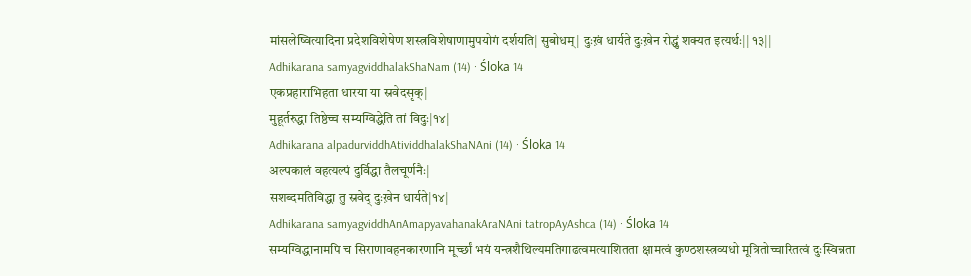मांसलेष्वित्यादिना प्रदेशविशेषेण शस्त्रविशेषाणामुपयोगं दर्शयति| सुबोधम्| दुःख़ं धार्यते दुःख़ेन रोद्धुं शक्यत इत्यर्थः|| १३||
Adhikarana samyagviddhalakShaNam (14) · Śloka 14
एकप्रहाराभिहता धारया या स्रवेदसृक्|
मुहूर्तरुद्धा तिष्ठेच्च सम्यग्विद्धेति तां विदुः|१४|
Adhikarana alpadurviddhAtividdhalakShaNAni (14) · Śloka 14
अल्पकालं वहत्यल्पं दुर्विद्धा तैलचूर्णनैः|
सशब्दमतिविद्धा तु स्रवेद् दुःख़ेन धार्यते|१४|
Adhikarana samyagviddhAnAmapyavahanakAraNAni tatropAyAshca (14) · Śloka 14
सम्यग्विद्धानामपि च सिराणावहनकारणानि मूर्च्छां भयं यन्त्रशैथिल्यमतिगाढत्वमत्याशितता क्षामत्वं कुण्ठशस्त्रव्यधो मूत्रितोच्चारितत्वं दुःस्विन्नता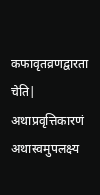कफावृतव्रणद्वारता चेति|
अथाप्रवृत्तिकारणं अथास्वमुपलक्ष्य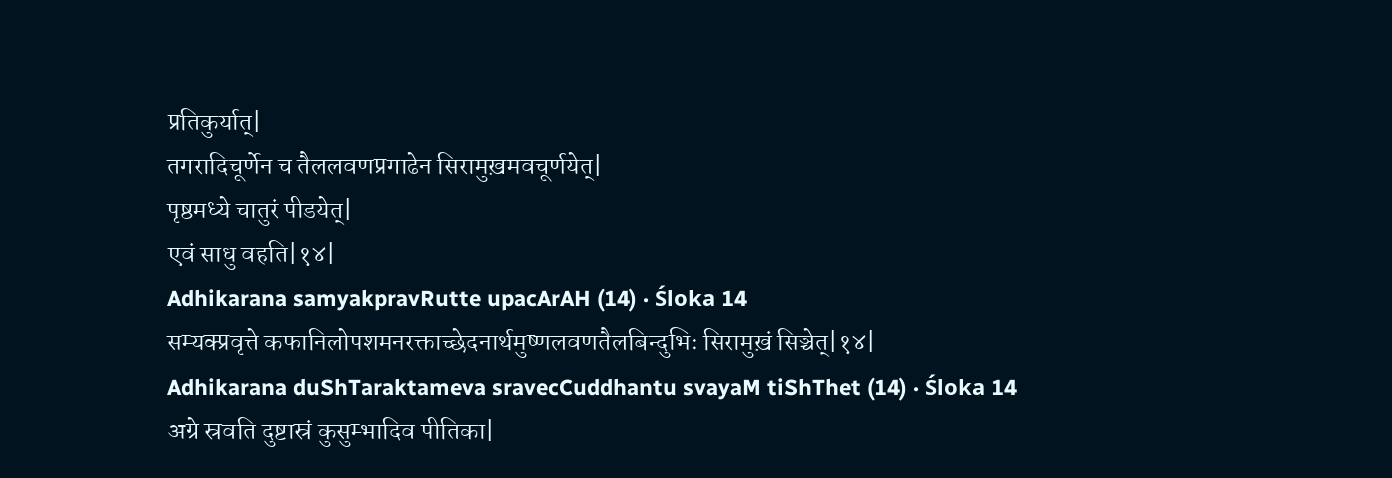प्रतिकुर्यात्|
तगरादिचूर्णेन च तैललवणप्रगाढेन सिरामुख़मवचूर्णयेत्|
पृष्ठमध्ये चातुरं पीडयेत्|
एवं साधु वहति|१४|
Adhikarana samyakpravRutte upacArAH (14) · Śloka 14
सम्यक्प्रवृत्ते कफानिलोपशमनरक्ताच्छेदनार्थमुष्णलवणतैलबिन्दुभिः सिरामुख़ं सिञ्चेत्|१४|
Adhikarana duShTaraktameva sravecCuddhantu svayaM tiShThet (14) · Śloka 14
अग्रे स्रवति दुष्टास्रं कुसुम्भादिव पीतिका|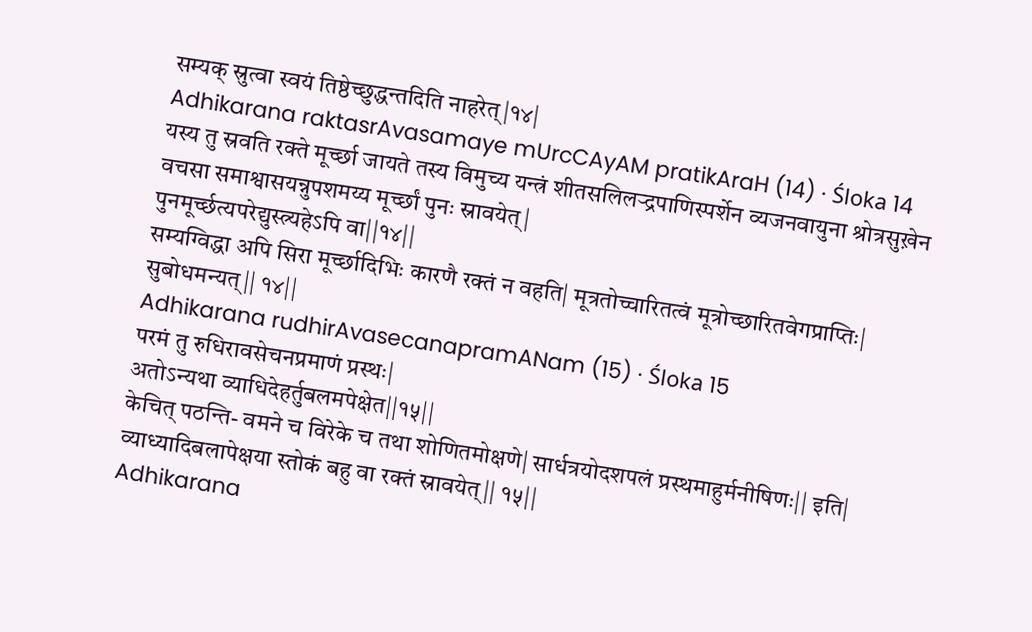सम्यक् स्रुत्वा स्वयं तिष्ठेच्छुद्धन्तदिति नाहरेत्|१४|
Adhikarana raktasrAvasamaye mUrcCAyAM pratikAraH (14) · Śloka 14
यस्य तु स्रवति रक्ते मूर्च्छा जायते तस्य विमुच्य यन्त्रं शीतसलिलऱ्द्रपाणिस्पर्शेन व्यजनवायुना श्रोत्रसुख़ेन वचसा समाश्वासयन्नुपशमय्य मूर्च्छां पुनः स्रावयेत्|
पुनमूर्च्छत्यपरेद्युस्त्र्यहेऽपि वा||१४||
सम्यग्विद्धा अपि सिरा मूर्च्छादिभिः कारणै रक्तं न वहति| मूत्रतोच्चारितत्वं मूत्रोच्छारितवेगप्राप्तिः| सुबोधमन्यत्|| १४||
Adhikarana rudhirAvasecanapramANam (15) · Śloka 15
परमं तु रुधिरावसेचनप्रमाणं प्रस्थः|
अतोऽन्यथा व्याधिदेहर्तुबलमपेक्षेत||१५||
केचित् पठन्ति- वमने च विरेके च तथा शोणितमोक्षणे| सार्धत्रयोदशपलं प्रस्थमाहुर्मनीषिणः|| इति| व्याध्यादिबलापेक्षया स्तोकं बहु वा रक्तं स्रावयेत्|| १५||
Adhikarana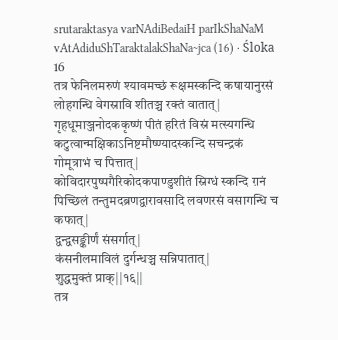srutaraktasya varNAdiBedaiH parIkShaNaM vAtAdiduShTaraktalakShaNa~jca (16) · Śloka 16
तत्र फेनिलमरुणं श्यावमच्छं रूक्षमस्कन्दि कषायानुरसं लोहगन्धि वेगस्रावि शीतञ्च रक्तं वातात्|
गृहधूमाञ्जनोदककृष्णं पीतं हरितं विस्रं मत्स्यगन्धि कटुत्वान्मक्षिकाऽनिष्टमौष्ण्यादस्कन्दि सचन्द्रकं गोमूत्राभं च पित्तात्|
कोविदारपुष्पगैरिकोदकपाण्डुशीतं स्निग्धं स्कन्दि ग़नं पिच्छिलं तन्तुमदब्रणद्वारावसादि लवणरसं वसागन्धि च कफात्|
द्वन्द्वसङ्कीर्णं संसर्गात्|
कंसनीलमाविलं दुर्गन्धञ्च सन्निपातात्|
शुद्धमुक्तं प्राक्||१६||
तत्र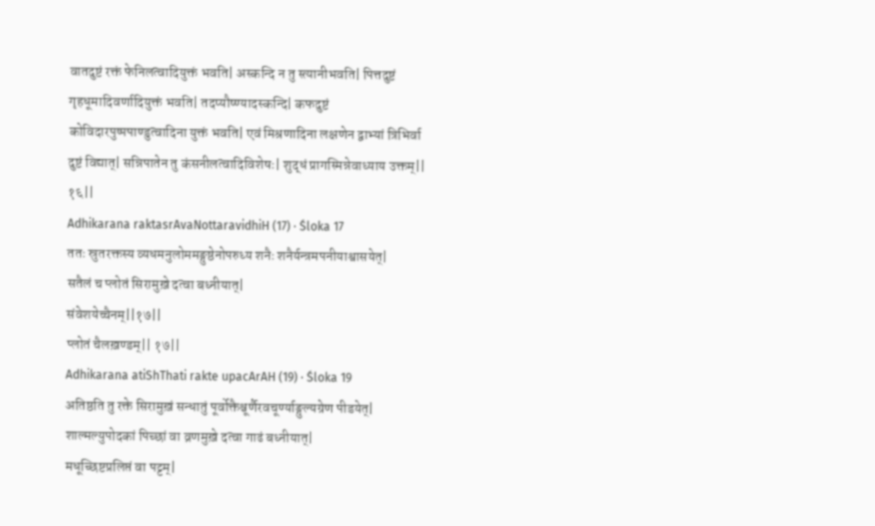वातदुष्टं रक्तं फेनिलत्वादियुक्तं भवति| अस्कन्दि न तु स्त्यानीभवति| पित्तदुष्टं गृहधूमादिवर्णादियुक्तं भवति| तदप्यौष्ण्यादस्कन्दि| कफदुष्टं कोविदारपुष्पपाण्डुत्वादिना युक्तं भवति| एवं मिश्रणादिना लक्षणेन द्वाभ्यां त्रिभिर्वा दुष्टं विद्यात्| सन्निपातेन तु कंसनीलत्वादिविशेषः| शुद्धं प्रागस्मिन्नेवाध्याय उक्तम्|| १६||
Adhikarana raktasrAvaNottaravidhiH (17) · Śloka 17
ततः स्रुतरक्तस्य व्यधमनुलोममङ्गुष्ठेनोपरुध्य शनैः शनैर्यन्त्रमपनीयाश्वासयेत्|
सतैलं च प्लोतं सिरामुख़े दत्वा बध्नीयात्|
संवेशयेच्चैनम्||१७||
प्लोतं चैलख़ण्डम्|| १७||
Adhikarana atiShThati rakte upacArAH (19) · Śloka 19
अतिष्ठति तु रक्ते सिरामुख़ं सन्धातुं पूर्वोक्तैश्चूर्णैरवचूर्ण्याङ्गुल्यग्रेण पीडयेत्|
शाल्मल्युपोदकां पिच्छां वा व्रणमुख़े दत्वा गाढं बध्नीयात्|
मधूच्छिष्टप्रलिप्तं वा पट्टम्|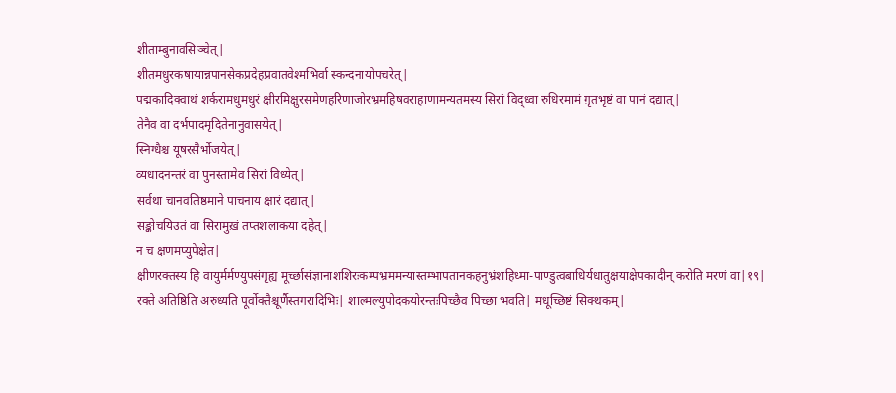शीताम्बुनावसिञ्चेत्|
शीतमधुरकषायान्नपानसेकप्रदेहप्रवातवेश्मभिर्वा स्कन्दनायोपचरेत्|
पद्मकादिक्वाथं शर्करामधुमधुरं क्षीरमिक्षुरसमेणहरिणाजोरभ्रमहिषवराहाणामन्यतमस्य सिरां विद्ध्वा रुधिरमामं ग़ृतभृष्टं वा पानं दद्यात्|
तेनैव वा दर्भपादमृदितेनानुवासयेत्|
स्निग्धैश्च यूषरसैर्भोजयेत्|
व्यधादनन्तरं वा पुनस्तामेव सिरां विध्येत्|
सर्वथा चानवतिष्ठमाने पाचनाय क्षारं दद्यात्|
सङ्कोचयिउतं वा सिरामुख़ं तप्तशलाकया दहेत्|
न च क्षणमप्युपेक्षेत|
क्षीणरक्तस्य हि वायुर्मर्मण्युपसंगृह्य मूर्च्छासंज्ञानाशशिरःकम्पभ्रममन्यास्तम्भापतानकहनुभ्रंशहिध्मा-पाण्डुत्वबाधिर्यधातुक्षयाक्षेपकादीन् करोति मरणं वा|१९|
रक्ते अतिष्ठिति अरुध्यति पूर्वोक्तैश्चूर्णैस्तगरादिभिः| शाल्मल्युपोदकयोरन्तःपिच्छैव पिच्छा भवति| मधूच्छिष्टं सिक्थकम्|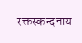रक्तस्कन्दनाय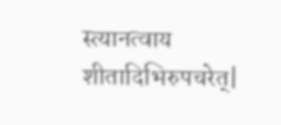स्त्यानत्वाय शीतादिभिरुपचरेत्|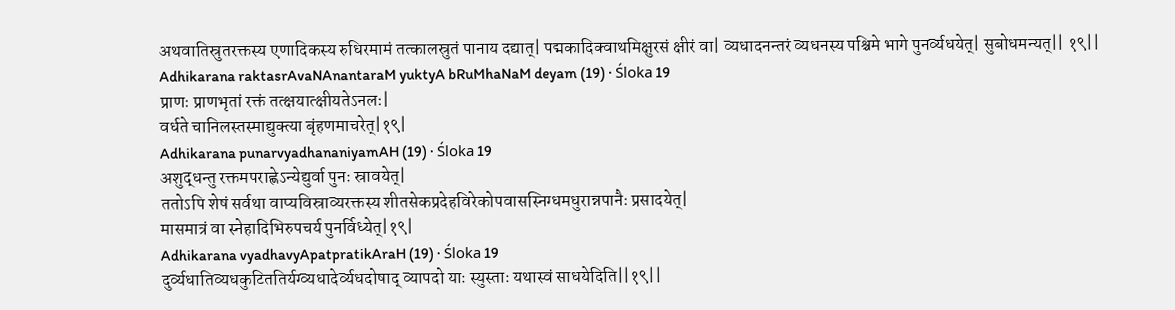अथवातिस्रुतरक्तस्य एणादिकस्य रुधिरमामं तत्कालस्रुतं पानाय दद्यात्| पद्मकादिक्वाथमिक्षुरसं क्षीरं वा| व्यधादनन्तरं व्यधनस्य पश्चिमे भागे पुनर्व्यधयेत्| सुबोधमन्यत्|| १९||
Adhikarana raktasrAvaNAnantaraM yuktyA bRuMhaNaM deyam (19) · Śloka 19
प्राणः प्राणभृतां रक्तं तत्क्षयात्क्षीयतेऽनलः|
वर्धते चानिलस्तस्माद्युक्त्या बृंहणमाचरेत्|१९|
Adhikarana punarvyadhananiyamAH (19) · Śloka 19
अशुद्धन्तु रक्तमपराह्णेऽन्येद्युर्वा पुनः स्रावयेत्|
ततोऽपि शेषं सर्वथा वाप्यविस्राव्यरक्तस्य शीतसेकप्रदेहविरेकोपवासस्निग्धमधुरान्नपानैः प्रसादयेत्|
मासमात्रं वा स्नेहादिभिरुपचर्य पुनर्विध्येत्|१९|
Adhikarana vyadhavyApatpratikAraH (19) · Śloka 19
दुर्व्यधातिव्यधकुटिततिर्यग्व्यधादेर्व्यधदोषाद् व्यापदो याः स्युस्ताः यथास्वं साधयेदिति||१९||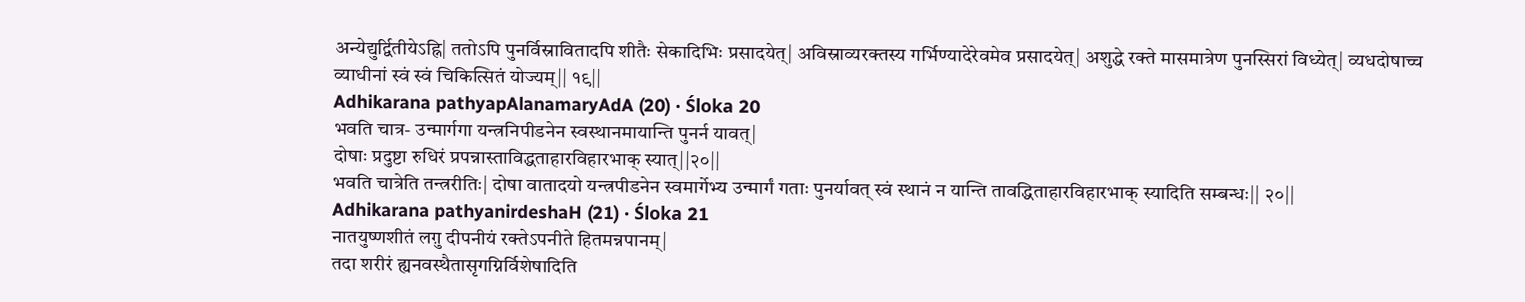अन्येद्युर्द्वितीयेऽह्नि| ततोऽपि पुनर्विस्रावितादपि शीतैः सेकादिभिः प्रसादयेत्| अविस्राव्यरक्तस्य गर्भिण्यादेरेवमेव प्रसादयेत्| अशुद्धे रक्ते मासमात्रेण पुनस्सिरां विध्येत्| व्यधदोषाच्च व्याधीनां स्वं स्वं चिकित्सितं योज्यम्|| १९||
Adhikarana pathyapAlanamaryAdA (20) · Śloka 20
भवति चात्र- उन्मार्गगा यन्त्रनिपीडनेन स्वस्थानमायान्ति पुनर्न यावत्|
दोषाः प्रदुष्टा रुधिरं प्रपन्नास्ताविद्धताहारविहारभाक् स्यात्||२०||
भवति चात्रेति तन्त्ररीतिः| दोषा वातादयो यन्त्रपीडनेन स्वमार्गेभ्य उन्मार्गं गताः पुनर्यावत् स्वं स्थानं न यान्ति तावद्धिताहारविहारभाक् स्यादिति सम्बन्धः|| २०||
Adhikarana pathyanirdeshaH (21) · Śloka 21
नातयुष्णशीतं लग़ु दीपनीयं रक्तेऽपनीते हितमन्नपानम्|
तदा शरीरं ह्यनवस्थैतासृगग्निर्विशेषादिति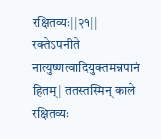रक्षितव्यः||२१||
रक्तेऽपनीते नात्युष्णत्वादियुक्तमन्नपानं हितम्| ततस्तस्मिन् काले रक्षितव्यः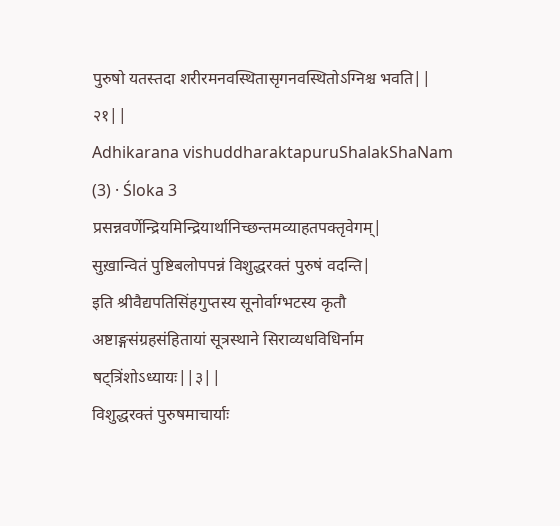पुरुषो यतस्तदा शरीरमनवस्थितासृगनवस्थितोऽग्निश्च भवति|| २१||
Adhikarana vishuddharaktapuruShalakShaNam (3) · Śloka 3
प्रसन्नवर्णेन्द्रियमिन्द्रियार्थानिच्छन्तमव्याहतपक्तृवेगम्|
सुख़ान्वितं पुष्टिबलोपपन्नं विशुद्धरक्तं पुरुषं वदन्ति|
इति श्रीवैद्यपतिसिंहगुप्तस्य सूनोर्वाग्भटस्य कृतौ अष्टाङ्गसंग्रहसंहितायां सूत्रस्थाने सिराव्यधविधिर्नाम षट्त्रिंशोऽध्यायः||३||
विशुद्धरक्तं पुरुषमाचार्याः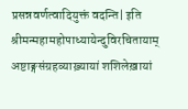प्रसन्नवर्णत्वादियुक्तं वदन्ति| इति श्रीमन्महामहोपाध्यायेन्दुविरचितायाम् अष्टाङ्गसंग्रहव्याख़्यायां शशिलेख़ायां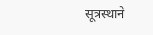सूत्रस्थाने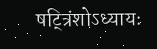षट्त्रिंशोऽध्यायः